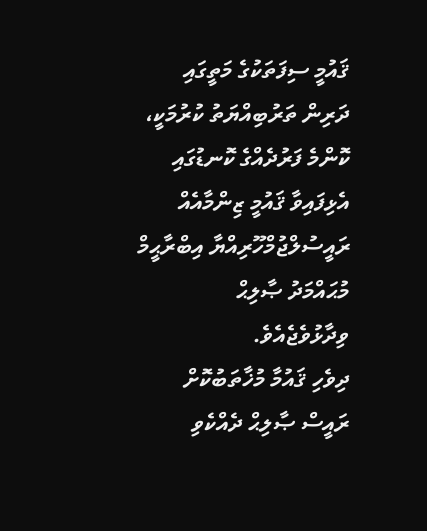ޤައުމީ ސިފަތަކުގެ މަތީގައި ދަރިން ތަރުބިއްޔަތު ކުރުމަކީ، ކޮންމެ ފަރުދެއްގެ ކޮނޑުގައި އެޅިފައިވާ ޤައުމީ ޒިންމާއެއް ރައީސުލްޖުމްހޫރިއްޔާ އިބްރާޙީމް މުޙައްމަދު ޞާލިޙް ވިދާޅުވެޖެއެވެ.
ދިވެހި ޤައުމާ މުޚާތަބުކޮށް ރައީސް ޞާލިޙް ދެއްކެވި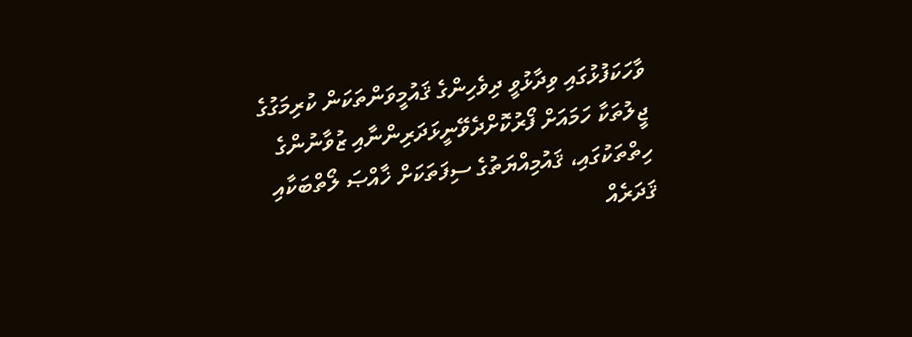ވާހަކަފުޅުގައި ވިދާޅުވީ ދިވެހިންގެ ޤައުމީވަންތަކަން ކުރިމަގުގެ ޖީލުތަކާ ހަމައަށް ފޯރުކޮށްދެވޭނީޅަދަރިންނާއި ޒުވާނުންގެ ހިތްތަކުގައި، ޤައުމިއްޔަތުގެ ސިފަތަކަށް ޚާއްޞަ ލޯތްބަކާއި ޤަދަރެއް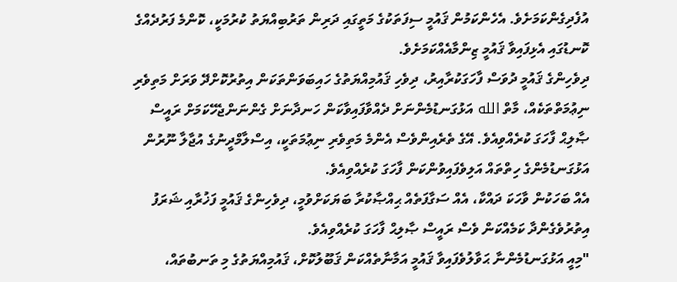އުފެދިގެންކަމަށެވެ. އެހެންކަމުން ޤައުމީ ސިފަތަކުގެ މަތީގައި ދަރިން ތަރުބިއްޔަތު ކުރުމަކީ، ކޮންމެ ފަރުދެއްގެ ކޮނޑުގައި އެޅިފައިވާ ޤައުމީ ޒިންމާއެއްކަމަށެވެ.
ދިވެހިންގެ ޤައުމީ ދުވަސް ފާހަގަކުރާއިރު، ދިވެހި ޤައުމިއްޔަތުގެ ހައިބަވަންތަކަން އިތުރުކޮށްދޭ ވަރަށް މަތިވެރި ނިޢުމަތްތަކެއް، މާތް الله އަޅުގަނޑުމެންނަށް ދެއްވާފައިވާކަން ހަނދާނަށް ގެންނަންޖެހޭކަމަށް ރައީސް ޞާލިޙް ފާހަގަ ކުރެއްވިއެވެ. އޭގެ ތެރެއިންވެސް އެންމެ މަތިވެރި ނިޢުމަތަކީ، އިސްލާމްދީނުގެ އުޖާލާ ނޫރުން އަޅުގަނޑުމެންގެ ހިތްތައް އަލިވެފައިވުންކަން ފާހަގަ ކުރެއްވިއެވެ.
އެއް ބަހަކުން ވާހަކަ ދައްކާ، އެއް ސަގާފަތެއް ޙިއްޞާކުރާ ބަޔަކަށްވުމީ، ދިވެހިންގެ ޤައުމީ ފަޚުރާއި ޝަރަފު އިތުރުވެގެންދާ ކަމެއްކަން ވެސް ރައީސް ޞާލިޙް ފާހަގަ ކުރެއްވިއެވެ.
"މިއީ އަޅުގަނޑުމެންނާ ޙަވާލުވެފައިވާ ޤައުމީ އަމާނާތެއްކަން ޤަބޫލުކޮށް، ޤައުމިއްޔަތުގެ މި ތަނބުތައް،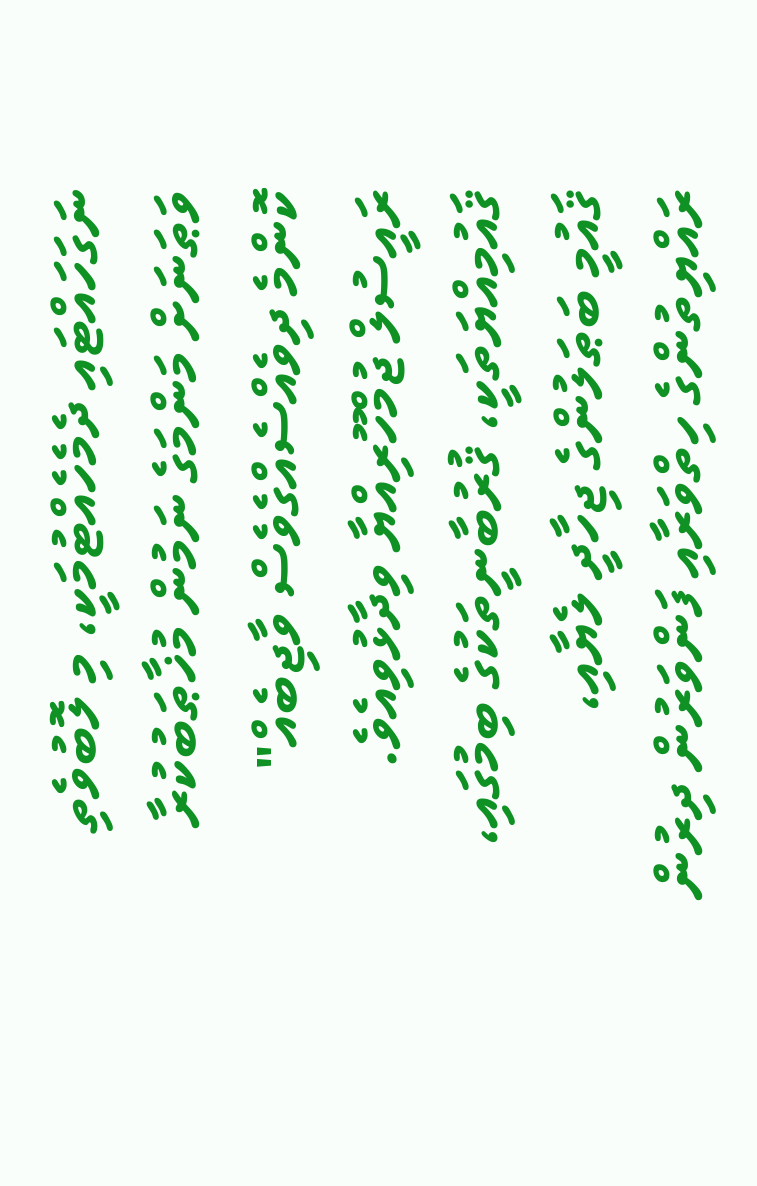ނަގަހައްޓައި ދެމެހެއްޓުމަކީ، މި ލޮބުވެތި ވަޠަނަށް މަންމަގެ ނަމުން މުޚާޠަބުކުރާ ކޮންމެ ދިވެއްސެއްގެވެސް ވާޖިބެއް" ރައީސުލް ޖުމްހޫރިއްޔާ ވިދާޅުވިއެވެ.
ޤައުމިއްޔަތަކީ، ޤުރުބާނީތަކުގެ ބިމުގައި، ޤައުމީ ބަޠަލުންގެ ޖިހާދީ ލެޔާއި، ރައްޔިތުންގެ ހިތްވަރާއި ފަންވަރުން ދިރުން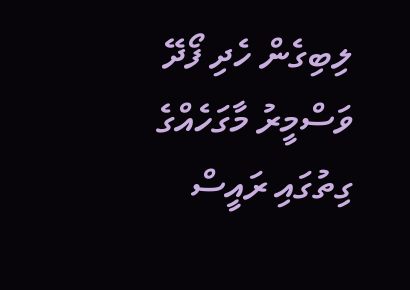ލިބިގެން ހެދި ފޯދޭ ވަސްމީރު މާގަހެއްގެ ގިތުގައި ރައީސް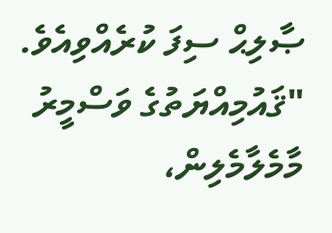ޞާލިޙް ސިފަ ކުރެއްވިއެވެ.
"ޤައުމިއްޔަތުގެ ވަސްމީރު މާމެލާމެލިން،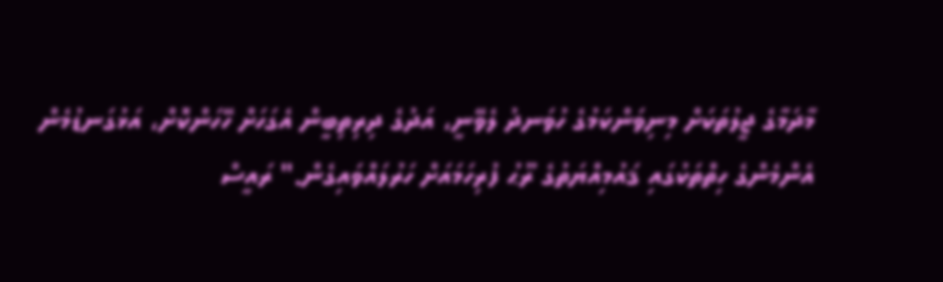މާދަމާގެ ޖީލުތަކަށް މިނިވަންކަމުގެ ހުވަނދު ލެވޭނީ، އަދުގެ ދިރިތިބީން އެގަހަށް ހޭހަންކޮށް، އަޅުގަނޑުމެން އެންމެންގެ ހިތްތަކުގައި ޤައުމިއްޔަތުގެ ރޫޙު ފުރިހަމައަށް ހަރުލައްވައިގެން." ރައީސް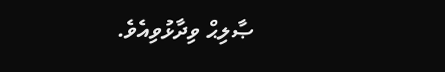ޞާލިޙް ވިދާޅުވިއެވެ.